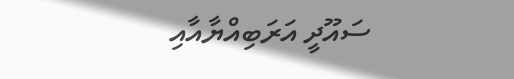ސައޫދީ އަރަބިއްޔާއާއި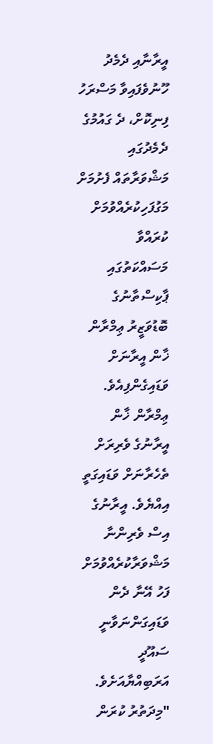އީރާނާއި ދެމެދު ހޫނުވެފައިވާ މަސްރަހު ފިނިކޮށް، ދެ ގައުމުގެ ދެމެދުގައި މަޝްވަރާތައް ފެށުމަށް މަގުފަހިކުރެއްވުމަށް ކުރައްވާ މަސައްކަތުގައި ޕާކިސްތާނުގެ ބޮޑުވަޒީރު ޢިމްރާން ޚާން އީރާނަށް ވަޑައިގެންފިއެވެ.
ޢިމްރާން ޚާން އީރާނުގެ ވެރިރަށް ތެހެރާނަށް ވަޑައިގަތީ އިއްޔެވެ. އީރާނުގެ އިސް ވެރިންނާ މަޝްވަރާކުރެއްވުމަށް ފަހު އޭނާ ދެން ވަޑައިގަންނަވާނީ ސައޫދީ އަރަބިއްޔާއަށެވެ.
"މިދަތުރު ކުރަން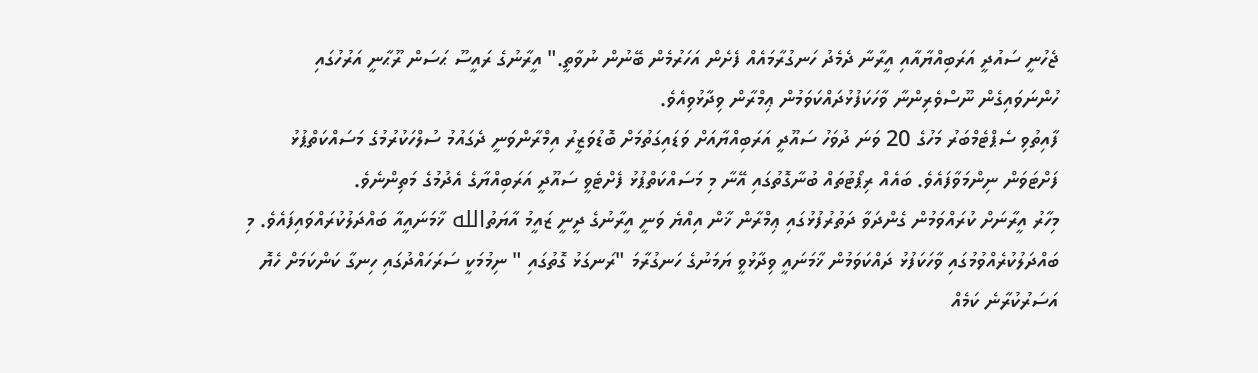ޖެހުނީ ސައުދީ އަރަބިއްޔާއާއި އީރާނާ ދެމެދު ހަނގުރާމައެއް ފެށެން އަހަރުމެން ބޭނުން ނުވާތީ." އީރާނުގެ ރައީސޫ ޙަސަން ރޫޙާނީ އަރުހުގައި ހުންނަވައިގެން ނޫސްވެރިންނާ ވާހަކަފުޅުދައްކަވަމުން ޢިމްރާން ވިދާޅުވިއެވެ.
ފާއިތުވި ސެޕްޓެމްބަރު މަހުގެ 20 ވަނަ ދުވަހު ސައޫދީ އަރަބިއްޔާއަށް ވަޑައިގަތުމަށް ބޮޑުވަޒީރު އިމްރާންވަނީ ދެގައުމު ސުލްހަކުރުމުގެ މަސައްކަތްޕުޅު ފަށްޓަވަން ނިންމަވާފައެވެ. ބައެއް ރިޕޯޓުތައް ބުނާގޮތުގައި އޭނާ މި މަސައްކަތްޕުޅު ފެށްޓެވީ ސައޫދީ އަރަބިއްޔާގެ އެދުމުގެ މަތިންނެވެ.
މިހާރު އީރާނަށް ކުރައްވަމުން ގެންދަވާ ދަތުރުފުޅުގައި ޢިމްރާން ޚާން އިއްޔެ ވަނީ އީރާނުގެ ދީނީ ޒައީމު އާޔަތުالله ޚާމަނައީއާ ބައްދަލުކުރައްވައިފައެވެ. މި ބައްދަލުކުރެއްވުމުގައި ވާހަކަފުޅު ދައްކަވަމުން ޚާމަނައީ ވިދާޅުވީ ޔަމަނުގެ ހަނގުރާމަ "ރަނގަޅު ގޮތުގައި " ނިމުމަކީ ސަރަހައްދުގައި ހިނގާ ކަންކަމަށް ހެޔޮ އަސަރުކުރާނެ ކަމެއް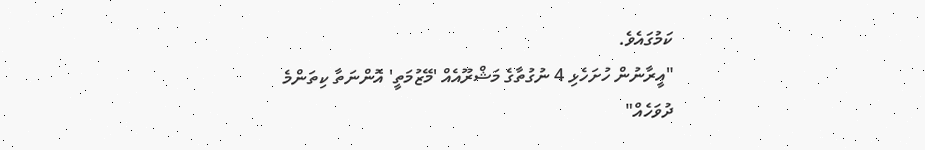ކަމުގައެވެ.
"އީރާނުން ހުށަހެޅި 4 ނުގުތާގެ މަޝްރޫއެއް 'މޭޒުމަތީ' އޮންނަތާ ކިތަންމެ ދުވަހެއް"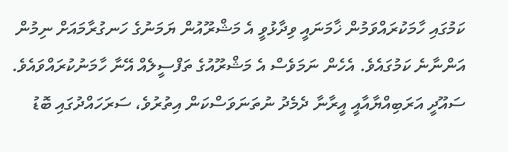ކަމުގައި ހާމަކުރައްވަމުން ޚާމަނައީ ވިދާޅުވީ އެ މަޝްރޫއުން ޔަމަނުގެ ހަނގުރާމައަށް ނިމުން އަންނާނެ ކަމުގައެވެ. އެހެން ނަމަވެސް އެ މަޝްރޫއުގެ ތަފްސީލެއް އޭނާ ހާމަނުކުރައްވައެވެ.
ސައޫދީ އަރަބިއްޔާއާއީ އީރާނާ ދެމެދު ނުތަނަވަސްކަން އިތުރުވެ، ސަރަހައްދުގައި ބޮޑު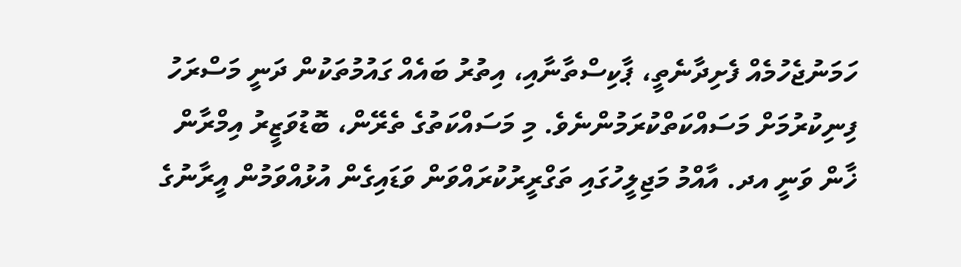ހަމަނުޖެހުމެއް ފެށިދާނެތީ، ޕާކިސްތާނާއި، އިތުރު ބައެއް ގައުމުތަކުން ދަނީ މަސްރަހު ފިނިކުރުމަށް މަސައްކަތްކުރަމުންނެވެ. މި މަސައްކަތުގެ ތެރޭން، ބޮޑުވަޒީރު އިމްރާން ޚާން ވަނީ އދ. އާއްމު މަޖިލީހުގައި ތަގްރީރުކުރައްވަން ވަޑައިގެން އުޅުއްވަމުން އީރާނުގެ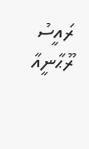ރައީސު ރޫޙާނީއާ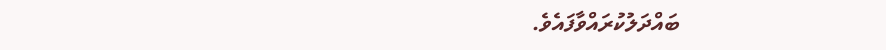ބައްދަލުކުރައްވާފައެވެ.